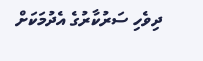ދިވެހި ސަރުކާރުގެ އެދުމަކަށް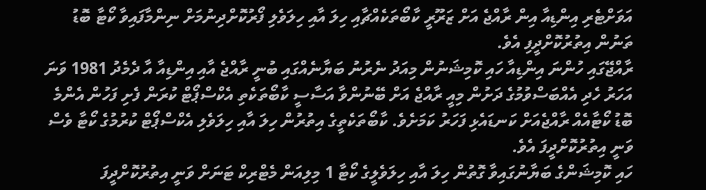އަވަށްޓެރި އިންޑިއާ އިން ރާއްޖެ އަށް ޒަރޫރީ ކާބޯތަކެއްޗާއި ހިލަ އާއި ހިލަވެލި ފޯރުކޮށްދިނުމަށް ނިންމާފައިވާ ކޯޓާ ބޮޑު ތަނުން އިތުރުކޮށްދީފި އެވެ.
ރާއްޖޭގައި ހުންނަ އިންޑިއާ ހައި ކޮމިޝަނުން މިއަދު ނެރުނު ބަޔާނެއްގައި ބުނީ ރާއްޖެ އާއި އިންޑިއާ އާ ދެމެދު 1981 ވަނަ އަހަރު ހެދި އެއްބަސްވުމުގެ ދަށުން މިއީ ރާއްޖެ އަށް ބޭނުންވާ އަސާސީ ކާބޯތަކެތި އެކްސްޕޯޓް ކުރަން ފެށި ފަހުން އެންމެ ބޮޑު ކޯޓާއެއް ރާއްޖެއަށް ކަނޑައެޅި ފަހަރު ކަމަށެވެ. ކާބޯތަކެތީގެ އިތުރުން ހިލަ އާއި ހިލަވެލި އެކްސްޕޯޓް ކުރުމުގެ ކޯޓާ ވެސް ވަނީ އިތުރުކޮށްދީފަ އެވެ.
ހައި ކޮމިޝަންގެ ބަޔާނުގައިވާ ގޮތުން ހިލަ އާއި ހިލަވެލީގެ ކޯޓާ 1 މިލިއަން މެޓްރިކް ޓަނަށް ވަނީ އިތުރުކޮށްދީފަ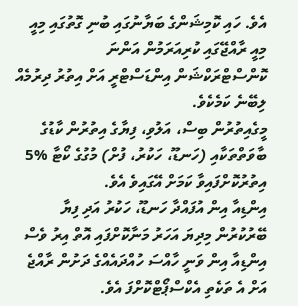އެވެ. ހައި ކޮމިޝަންގެ ބަޔާނުގައި ބުނި ގޮތުގައި މިއީ މިއީ ރާއްޖޭގައި ކުރިއަރަމުން އަންނަ ކޮންސްޓްރަކްޝަން އިންޑަސްޓްރީ އަށް އިތުރު ދިރުމެއް ލިބޭނެ ކަމެކެވެ.
މީގެއިތުރުން ބިސް، އަލުވި، ފިޔާގެ އިތުރުން ކާޑުގެ ބާވަތްތަކާއި (ހަނޑޫ، ހަކުރު، ފުށް) މުގުގެ ކޯޓާ %5 އިތުރުކޮށްފައިވާ ކަމަށް އޭގައިވެ އެވެ.
އިންޑިއާ އިން އުފައްދާ ހަނޑޫ، ހަކުރު އަދި ފިޔާ ބޭރުކުރުން މިދިޔަ އަހަރު މަނާކޮށްފައި އޮތް އިރު ވެސް އިންޑިއާ އިން ވަނީ ހާއްސަ ހުއްދައެއްގެ ދަށުން ރާއްޖެ އަށް އެ ތަކެތި އެކްސްޕޯޓްކޮށްފަ އެވެ.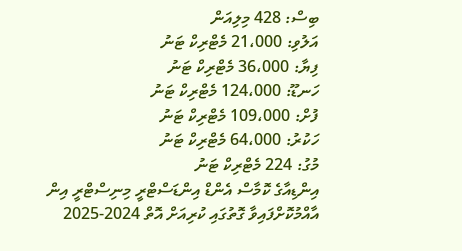ބިސް: 428 މިލިއަން
އަލުވި: 21،000 މެޓްރިކް ޓަނު
ފިޔާ: 36،000 މެޓްރިކް ޓަނު
ހަނޑޫ: 124،000 މެޓްރިކް ޓަނު
ފުށް: 109،000 މެޓްރިކް ޓަނު
ހަކުރު: 64،000 މެޓްރިކް ޓަނު
މުގު: 224 މެޓްރިކް ޓަނު
އިންޑިއާގެ ކޮމާސް އެންޑް އިންޑަސްޓްރީ މިނިސްޓްރީ އިން އާއްމުކޮށްފައިވާ ގޮތުގައި ކުރިއަށް އޮތް 2024-2025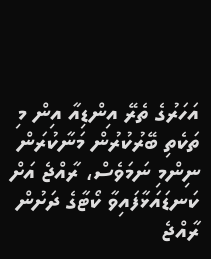އަހަރުގެ ތެރޭ އިންޑިއާ އިން މި ތަކެތި ބޭރުކުރުން މަނާކުރަން ނިންމި ނަމަވެސް، ރާއްޖެ އަށް ކަނޑައަޅާފައިވާ ކޯޓާގެ ދަށުން ރާއްޖެ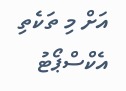އަށް މި ތަކެތި އެކްސްޕޯޓު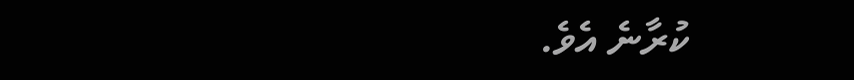ކުރާނެ އެވެ.